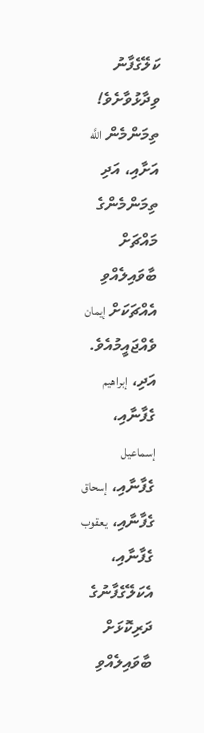ކަލޭގެފާނު ވިދާޅުވާށެވެ! ތިމަންމެން اللَّه އަށާއި، އަދި ތިމަންމެންގެ މައްޗަށް ބާވައިލެއްވި އެއްޗަކަށް إيمان ވެއްޖައީމުއެވެ. އަދި، إبراهيم ގެފާނާއި، إسماعيل ގެފާނާއި، إسحاق ގެފާނާއި، يعقوب ގެފާނާއި، އެކަލޭގެފާނުގެ ދަރިކޮޅަށް ބާވައިލެއްވި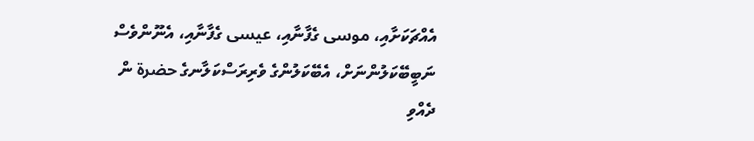އެއްޗަކަށާއި، موسى ގެފާނާއި، عيسى ގެފާނާއި، އެނޫންވެސް ނަބީބޭކަލުންނަށް، އެބޭކަލުންގެ ވެރިރަސްކަލާނގެ حضرة ން ދެއްވި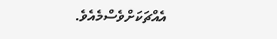އެއްޗަކަށްވެސްމެއެވެ.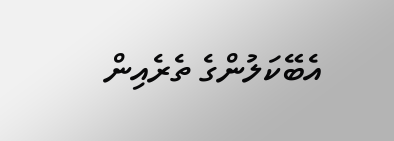އެބޭކަލުންގެ ތެރެއިން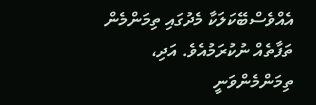އެއްވެސްބޭކަލަކާ މެދުގައި ތިމަންމެން ތަފާތެއް ނުކުރަމުއެވެ. އަދި، ތިމަންމެންވަނީ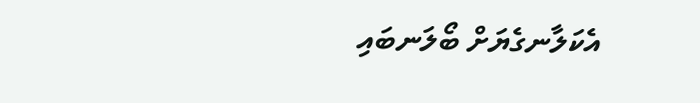އެކަލާނގެޔަށް ބޯލަނބައި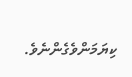ކިޔަމަންވެގެންނެވެ.